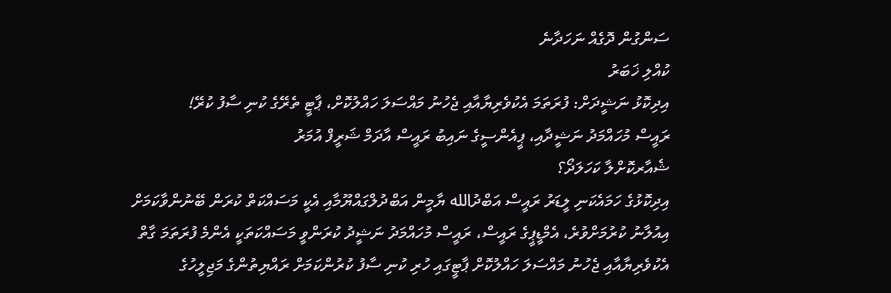ސަންގުން ދޮގެއް ނަހަދާނެ
ކުއްލި ޚަބަރު
އިދިކޮޅު ނަޝީދަށް: ފުރަތަމަ އެކުވެރިޔާއާއި ޖެހުނު މައްސަލަ ހައްލުކޮށް، ޕާޓީ ތެރޭގެ ކުނި ސާފު ކުރޭ!
ރައީސް މުހައްމަދު ނަޝީދާއި، ޕީއެންސީގެ ނައިބު ރައީސް އާދަމް ޝަރީފް އުމަރު
ޝެއާރކޮށްލާ ކަހަލަދޯ؟
އިދިކޮޅުގެ ހަމައެކަނި ލީޑަރު ރައީސް އަބްދުالله ޔާމީން އަބްދުލްގައްޔޫމާއި އެކީ މަސައްކަތް ކުރަން ބޭނުންވާކަމަށް އިއުލާނު ކުރުމަށްވުރެ، އެމްޑީޕީގެ ރައީސް، ރައީސް މުހައްމަދު ނަޝީދު ކުރަންވީ މަސައްކަތަކީ އެންމެ ފުރަތަމަ ގާތް އެކުވެރިޔާއާއި ޖެހުނު މައްސަލަ ހައްލުކޮށް ޕާޓީގައި ހުރި ކުނި ސާފު ކުރުންކަމަށް ރައްޔިތުންގެ މަޖިލީހުގެ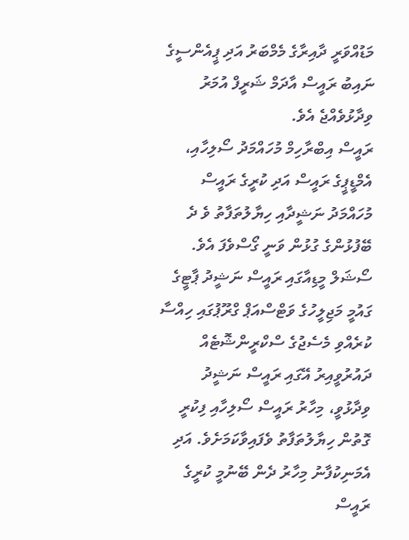މަޑުއްވަރީ ދާއިރާގެ މެމްބަރު އަދި ޕީއެންސީގެ ނައިބު ރައީސް އާދަމް ޝަރީފް އުމަރު ވިދާޅުވެއްޖެ އެވެ.
ރައީސް އިބްރާހިމް މުހައްމަދު ސޯލިހާއި، އެމްޑީޕީގެ ރައީސް އަދި ކުރީގެ ރައީސް މުހައްމަދު ނަޝީދާއި ހިޔާލުތަފާތު ވެ ދެ ބޭފުޅުންގެ ގުޅުން ވަނީ ގޯސްވެފަ އެވެ. ސޯޝަލް މީޑިއާގައި ރައީސް ނަޝީދު ޕާޓީގެ ގައުމީ މަޖިލީހުގެ ވަޓްސްއަޕް ގްރޫޕުގައި ހިއްސާ ކުރެއްވި މެސެޖުގެ ސްކްރީންޝޮޓެއް ދައުރުވީއިރު އޭގައި ރައީސް ނަޝީދު ވިދާޅުވީ، މިހާރު ރައީސް ސޯލިހާއި ފިކުރީ ގޮތުން ހިޔާލުތަފާތު ވެފައިވާކަމަށެވެ. އަދި އެމަނިކުފާނު މިހާރު ދެން ބޭނުމީ ކުރީގެ ރައީސް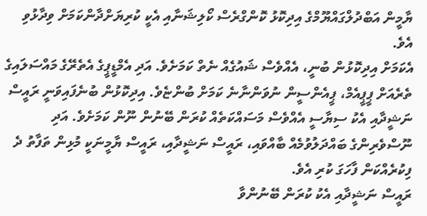ޔާމީން އަބްދުލްގައްޔޫމްގެ އިދިކޮޅު ކޮންގްރެސް ކޯލިޝަނާއި އެކީ ކުރިޔަށްދާންކަމަށް ވިދާޅުވި އެވެ.
އެކަމަށް އިދިކޮޅުން ބުނީ، އެއްވެސް ޝައުގެއް ނެތް ކަމަށެވެ. އަދި އެމްޑީޕީގެ އެތެރޭގެ މައްސަލައިގެ ތެރެއަށް ޕީޕީއެމް، ޕީއެންސީން ނުވަންނާނެ ކަމަށް ބުންޏެވެ. އިދިކޮޅުން ބުނެފައިވަނީ ރައީސް ނަޝީދާއި އެކު ސިޔާސީ އެއްވެސް މަސައްކަތެއް ކުރަން ބޭނުން ނޫން ކަމަށެވެ. އަދި ނޫސްވެރިންގެ ބައްދަލުވުމެއް ބާއްވައި، ރައީސް ނަޝީދާއި، ރައީސް ޔާމީނަކީ މުޅިން ތަފާތު ދެ ފިކުރެއްކަން ފާހަގަ ކުރި އެވެ.
ރައީސް ނަޝީދާއި އެކު ކުރަން ބޭނުންވާ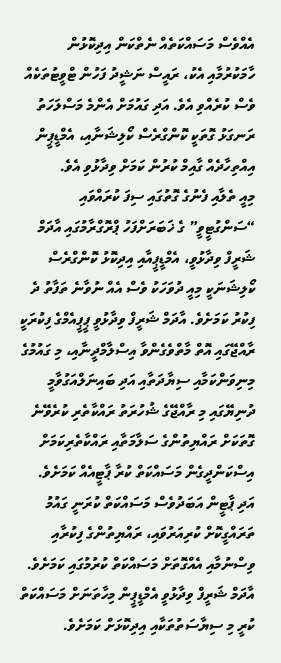އެއްވެސް މަސައްކަތެއް ނެތްކަން އިދިކޮޅުން ހާމަކުރުމާއި އެކު، ރައީސް ނަޝީދު ފަހުން ޓްވީޓުތަކެއް ވެސް ކުރެއްވި އެވެ. އަދި ގައުމަށް އެންމެ މަސްލަހަތު ރަނގަޅު ގޮތަކީ ކޮންގްރެސް ކޯލިޝަނާއި، އެމްޑީޕީން އިއްތިހާދެއް ގާއިމް ކުރުން ކަމަށް ވިދާޅުވި އެވެ.
މިއީ ތެލާއި ފެނުގެ ގޮތުގައި ސިފަ ކުރައްވައި “ސަންގުޓީވީ” ގެ ޚަބަރަށްފަހު ޕްރޮގްރާމުގައި އާދަމް ޝަރީފް ވިދާޅުވީ، އެމްޑީޕީއާއި އިދިކޮޅު ކޮންގްރެސް ކޯލިޝަނަކީ މިއީ ދުވަހަކު ވެސް އެއް ނުވާނެ ތަފާތު ދެ ފިކުރު ކަމަށެވެ. އާދަމް ޝަރީފް ވިދާޅުވީ ޕީޕީއެމްގެ ފިކުރަކީ ރާއްޖޭގައި އޮތް މާތްވެގެންވާ އިސްލާމްދީނާއި، މި ގައުމުގެ މިނިވަންކަމާއި ސިޔާދަތާއި އަދި ބައިނަލްއަގުވާމީ ދުނިޔޭގައި މި ރާއްޖޭގެ ޝުހުރަތު ރައްކާތެރި ކުރެވޭނެ ގޮތަކަށް ރައްޔިތުންގެ ސަލާމަތާއި ރައްކާތެރިކަމަށް އިސްކަންދީގެން މަސައްކަތް ކުރާ ޕާޓީއެއް ކަމަށެވެ. އަދި ޕާޓީން އަބަދުވެސް މަސައްކަތް ކުރަނީ ގައުމު ތަރައްގީކޮށް ކުރިއަރުވައި، ރައްޔިތުންގެ ފިކުރާއި ވިސްނުމާއި އެއްގޮތަށް މަސައްކަތް ކުރުމުގައި ކަމަށެވެ. އާދަމް ޝަރީފް ވިދާޅުވީ އެމްޑީޕީން މިހާތަނަށް މަސައްކަތް ކުރީ މި ސިޔާސަތުތަކާއި އިދިކޮޅަށް ކަމަށެވެ.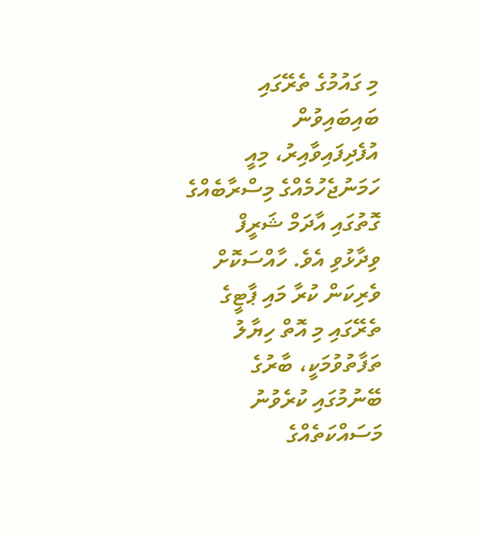މި ގައުމުގެ ތެރޭގައި ބައިބައިވުން އުފެދިފައިވާއިރު، މިއީ ހަމަނުޖެހުމެއްގެ މިސްރާބެއްގެ ގޮތުގައި އާދަމް ޝަރީފް ވިދާޅުވި އެވެ. ހާއްސަކޮށް ވެރިކަން ކުރާ މައި ޕާޓީގެ ތެރޭގައި މި އޮތް ހިޔާލު ތަފާތުވުމަކީ، ބާރުގެ ބޭނުމުގައި ކުރެވުނު މަސައްކަތެއްގެ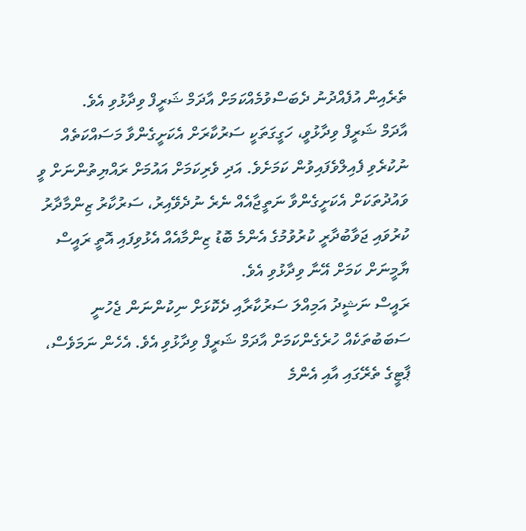ތެރެއިން އުފެއްދުނު ދެބަސްވުމެއްކަމަށް އާދަމް ޝަރީފް ވިދާޅުވި އެވެ.
އާދަމް ޝަރީފް ވިދާޅުވީ، ހަގީގަތަކީ ސަރުކާރަށް އެކަށީގެންވާ މަސައްކަތެއް ނުކުރެވި ފެއިލްވެފައިވުން ކަމަށެވެ. އަދި ވެރިކަމަށް އައުމަށް ރައްޔިތުންނަށް ވީ ވައުދުތަކަށް އެކަށީގެންވާ ނަތީޖާއެއް ނެރެ ނުދެވޭއިރު، ސަރުކާރު ޒިންމާދާރު ކުރުވައި ޖަވާބުދާރީ ކުރުވުމުގެ އެންމެ ބޮޑު ޒިންމާއެއް އެޅުވިފައި އޮތީ ރައީސް ޔާމީނަށް ކަމަށް އޭނާ ވިދާޅުވި އެވެ.
ރައީސް ނަޝީދު އަމިއްލަ ސަރުކާރާއި ދެކޮޅަށް ނިކުންނަން ޖެހުނީ ސަބަބުތަކެއް ހުރެގެންކަމަށް އާދަމް ޝަރީފް ވިދާޅުވި އެވެ. އެހެން ނަމަވެސް، ޕާޓީގެ ތެރޭގައި އާއި އެންމެ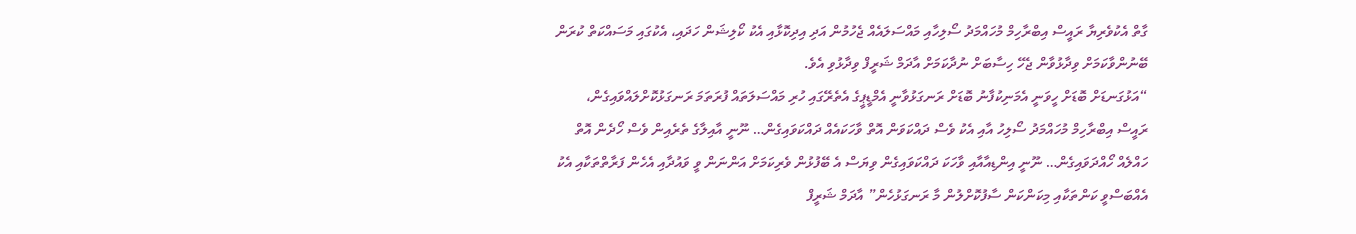ގާތް އެކުވެރިޔާ ރައީސް އިބްރާހިމް މުހައްމަދު ސޯލިހާއި މައްސަލައެއް ޖެހުމުން އަދި އިދިކޮޅާއި އެކު ކޯލިޝަން ހަދައި، އެކުގައި މަސައްކަތް ކުރަން ބޭނުންވާކަމަށް ވިދާޅުވާން ޖެހޭ ހިސާބަށް ނުދާކަމަށް އާދަމް ޝަރީފް ވިދާޅުވި އެވެ.
“އަޅުގަނޑަށް ބޮޑަށް ހީވަނީ އެމަނިކުފާނު ބޮޑަށް ރަނގަޅުވާނީ އެމްޑީޕީގެ އެތެރޭގައި ހުރި މައްސަލަތައް ފުރަތަމަ ރަނގަޅުކޮށްލައްވައިގެން، ރައީސް އިބްރާހިމް މުހައްމަދު ސޯލިހު އާއި އެކު ވެސް ދައްކަވަން އޮތް ވާހަކައެއް ދައްކަވައިގެން… ނޫނީ އާއިލާގެ ތެރެއިން ވެސް ހޯދެން އޮތް ހައްލެއް ހޯއްދަވައިގެން… ނޫނީ އިންޑިއާއާއި ވާހަކަ ދައްކަވައިގެން ވިޔަސް އެ ބޭފުޅުން ވެރިކަމަށް އަންނަން ވީ ވައުދާއި އެހެން ފަރާތްތަކާއި އެކު އެއްބަސްވީ ކަންތަކާއި މިކަންކަން ސާފުކޮށްލުން މާ ރަނގަޅުހެން” އާދަމް ޝަރީފް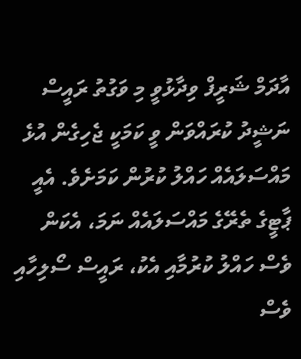އާދަމް ޝަރީފް ވިދާޅުވީ މި ވަގުތު ރައީސް ނަޝީދު ކުރައްވަން ވީ ކަމަކީ ޖެހިގެން އުޅެ މައްސަލައެއް ހައްލު ކުރުން ކަމަށެވެ. އެއީ ޕާޓީގެ ތެރޭގެ މައްސަލައެއް ނަމަ، އެކަން ވެސް ހައްލު ކުރުމާއި އެކު، ރައީސް ސޯލިހާއި ވެސް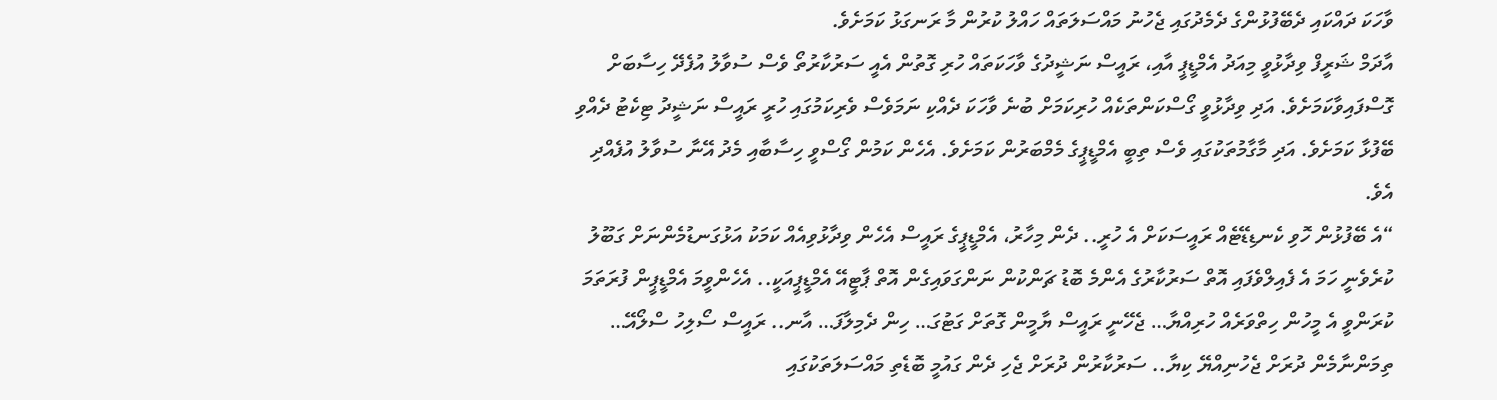ވާހަކަ ދައްކައި ދެބޭފުޅުންގެ ދެމެދުގައި ޖެހުނު މައްސަލަތައް ހައްލު ކުރުން މާ ރަނގަޅު ކަމަށެވެ.
އާދަމް ޝަރީފް ވިދާޅުވީ މިއަދު އެމްޑީޕީ އާއި، ރައީސް ނަޝީދުގެ ވާހަކަތައް ހުރި ގޮތުން އެއީ ސަރުކާރުތޯ ވެސް ސުވާލު އުފެދޭ ހިސާބަށް ގޮސްފައިވާކަމަށެވެ. އަދި ވިދާޅުވީ ގޯސްކަންތަކެއް ހުރިކަމަށް ބުނެ ވާހަކަ ދެއްކި ނަމަވެސް ވެރިކަމުގައި ހުރީ ރައީސް ނަޝީދު ޓިކެޓު ދެއްވި ބޭފުޅާ ކަމަށެވެ. އަދި މާގާމުތަކުގައި ވެސް ތިބީ އެމްޑީޕީގެ މެމްބަރުން ކަމަށެވެ. އެހެން ކަމުން ގޯސްވީ ހިސާބާއި މެދު އޭނާ ސުވާލު އުފެއްދި އެވެ.
“އެ ބޭފުޅުން ހޮވި ކެނޑިޑޭޓެއް ރައީސަކަށް އެ ހުރީ.. ދެން މިހާރު، އެމްޑީޕީގެ ރައީސް އެހެން ވިދާޅުވިއެއް ކަމަކު އަޅުގަނޑުމެންނަށް ގަބޫލު ކުރެވެނީ ހަމަ އެ ފެއިލްވެފައި އޮތް ސަރުކާރުގެ އެންމެ ބޮޑު ޗަންކުން ނަންގަވައިގެން އޮތް ޕާޓީއޭ އެމްޑީޕީއަކީ.. އެހެންވީމަ އެމްޑީޕީން ފުރަތަމަ ކުރަންވީ އެ މީހުން ހިތްވަރެއް ހުރިއްޔާ… ޖެހޭނީ ރައީސް ޔާމީން ގޮތަށް ގަޓުގަ… ހިން ދެމިލާފަ… އާނ.. ރައީސް ސޯލިހު ސްލޯއޭ… ތިމަންނާމެން ދުރަށް ޖެހުނިއްޔޭ ކިޔާ.. ސަރުކާރުން ދުރަށް ޖެހި ދެން ގައުމީ ބޮޑެތި މައްސަލަތަކުގައި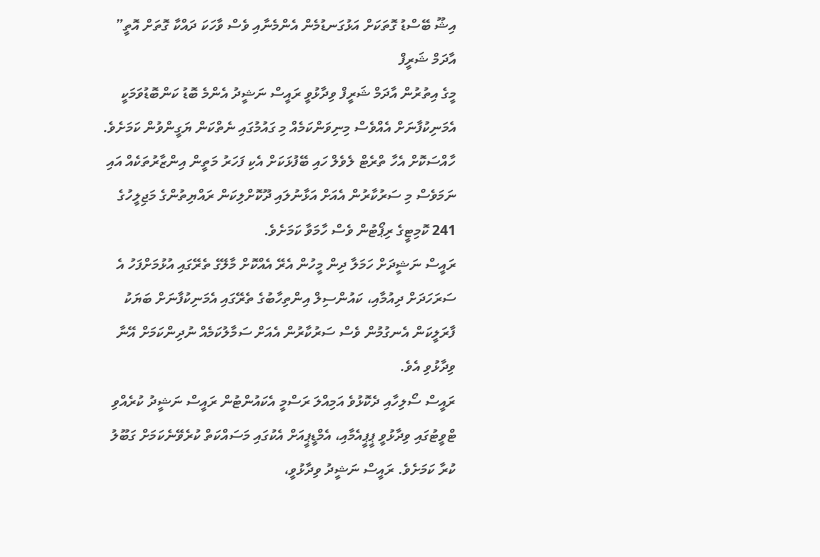އިޝޫ ބޭސްޑު ގޮތަކަށް އަޅުގަނޑުމެން އެންމެނާއި ވެސް ވާހަކަ ދައްކާ ގޮތަށް އޮތީ” އާދަމް ޝަރީފް
މީގެ އިތުރުން އާދަމް ޝަރީފް ވިދާޅުވީ ރައީސް ނަޝީދު އެންމެ ބޮޑު ކަންބޮޑުވަމަކީ އެމަނިކުފާނަށް އެއްވެސް މިނިވަންކަމެއް މި ގައުމުގައި ނެތްކަން ޔަގީންވުން ކަމަށެވެ. ހާއްސަކޮށް އެހާ ތްރެޓް ލެވެލް ހައި ބޭފުޅަކަށް އެކި ފަހަރު މަތީން އިންޒާރުތަކެއް އައި ނަމަވެސް މި ސަރުކާރުން އެއަށް އަޅާނުލައި ދޫކޮށްލިކަން ރައްޔިތުންގެ މަޖިލީހުގެ 241 ކޮމިޓީގެ ރިޕޯޓުން ވެސް ހާމަވާ ކަމަށެވެ.
ރައީސް ނަޝީދަށް ހަމަލާ ދިން މީހުން އެރޭ އެއްކޮށް މާލޭގެ ތެރޭގައި އުޅުމަށްފަހު އެ ސަރަހަދަށް ދިއުމާއި، ކައުންސިލް އިންތިހާބުގެ ތެރޭގައި އެމަނިކުފާނަށް ބަޔަކު ފާރަލީކަން އެނގުމުން ވެސް ސަރުކާރުން އެއަށް ސަމާލުކަމެއް ނުދިންކަމަށް އޭނާ ވިދާޅުވި އެވެ.
ރައީސް ސޯލިހާއި ދެކޮޅުވެ އަމިއްލަ ރަސްމީ އެކައުންޓުން ރައީސް ނަޝީދު ކުރެއްވި ޓްވީޓުގައި ވިދާޅުވީ ޕީޕީއެމާއި، އެމްޑީޕީއަށް އެކުގައި މަސައްކަތް ކުރެވޭނެކަމަށް ގަބޫލު ކުރާ ކަމަށެވެ. ރައީސް ނަޝީދު ވިދާޅުވީ،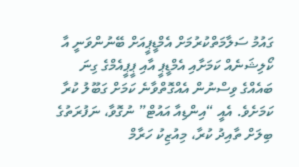ގައުމު ސަލާމަތްކުރުމަށް އެމްޑީޕީއަށް ބޭނުންވަނީ އާ ކޯލިޝަނެއް ކަމަށާއި އެމްޑީޕީ އާއި ޕީޕީއެމްގެ ގިނަ ބައެއްގެ ވިސްނުން އެއްގޮތްވާނެ ކަމަށް ގަބޫލު ކުރާ ކަމަށެވެ. އެއީ “އިންޑިއާ އައުޓް” ނުގޮވާ، ނަފުރަތުގެ ބިލަށް ތާއިދު ކުރާ، މިއުޒިކު ހަރާމް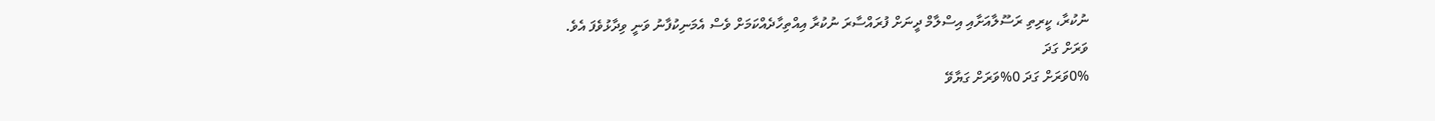ނުކުރާ، ކީރިތި ރަސޫލާއަށާއި އިސްލާމް ދީނަށް ފުރައްސާރަ ނުކުރާ އިއްތިހާދެއްކަމަށް ވެސް އެމަނިކުފާނު ވަނީ ވިދާޅުވެފަ އެވެ.
ވަރަށް ގަދަ
0%ވަރަށް ގަދަ 0%ވަރަށް ގަޔާވޭ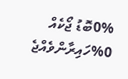0%ބޮޑު ޖޯކެއް 0%ހައިރާންވެއްޖެ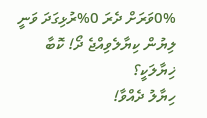0%ވަރަށް ދެރަ 0%ރުޅިގަދަ ވަނީ
ލިޔުން ކިޔާލެވިއްޖެ ދޯ! ކޮބާ ޚިޔާލަކީ؟
ހިޔާލު ދެއްވާ!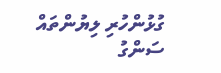ގުޅުންހުރި ލިޔުންތައް
ސަންގު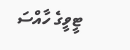ޓީވީގެ ހާއްސަ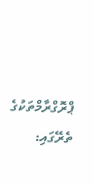ޕްރޮގްރާމްތަކުގެ ތެރޭގައި: